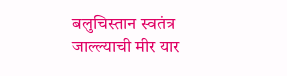बलुचिस्तान स्वतंत्र जाल्ल्याची मीर यार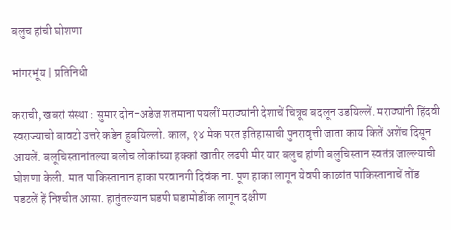बलुच हांची घोशणा

भांगरभूंय | प्रतिनिधी

कराची, खबरां संस्था : सुमार दोन-अडेज शतमाना पयलीं मराठ्यांनी देशाचें चित्रूच बदलून उडयिल्लें. मराठ्यांनी हिंदवी स्वराज्याचो बावटो उत्तरे कडेन हुबयिल्लो. काल, १४ मेक परत इतिहासाची पुनरावृत्ती जाता काय कितें अशेंच दिसून आयलें. बलूचिस्तानांतल्या बलोच लोकांच्या हक्कां खातीर लढपी मीर यार बलुच हांणी बलुचिस्तान स्वतंत्र जाल्ल्याची घोशणा केली. मात पाकिस्तानान हाका परवानगी दिवंक ना. पूण हाका लागून येवपी काळांत पाकिस्तानाचें तोंड पडटलें हें निश्‍चीत आसा. हातुंतल्यान घडपी घडामोडींक लागून दक्षीण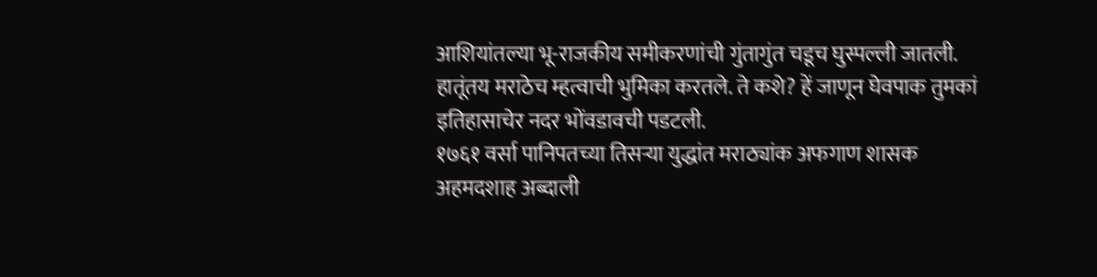आशियांतल्या भू-राजकीय समीकरणांची गुंतागुंत चडूच घुस्पल्ली जातली. हातूंतय मराठेच म्हत्वाची भुमिका करतले. ते कशे? हें जाणून घेवपाक तुमकां इतिहासाचेर नदर भोंवडावची पडटली.
१७६१ वर्सा पानिपतच्या तिसर्‍या युद्धांत मराठ्यांक अफगाण शासक अहमदशाह अब्दाली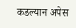कडल्यान अपेस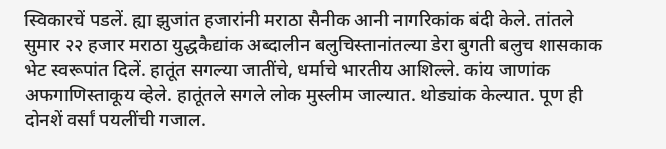स्विकारचें पडलें. ह्या झुजांत हजारांनी मराठा सैनीक आनी नागरिकांक बंदी केले. तांतले सुमार २२ हजार मराठा युद्धकैद्यांक अब्दालीन बलुचिस्तानांतल्या डेरा बुगती बलुच शासकाक भेट स्वरूपांत दिलें. हातूंत सगल्या जातींचे, धर्माचे भारतीय आशिल्ले. कांय जाणांक अफगाणिस्ताकूय व्हेले. हातूंतले सगले लोक मुस्लीम जाल्यात. थोड्यांक केल्यात. पूण ही दोनशें वर्सां पयलींची गजाल.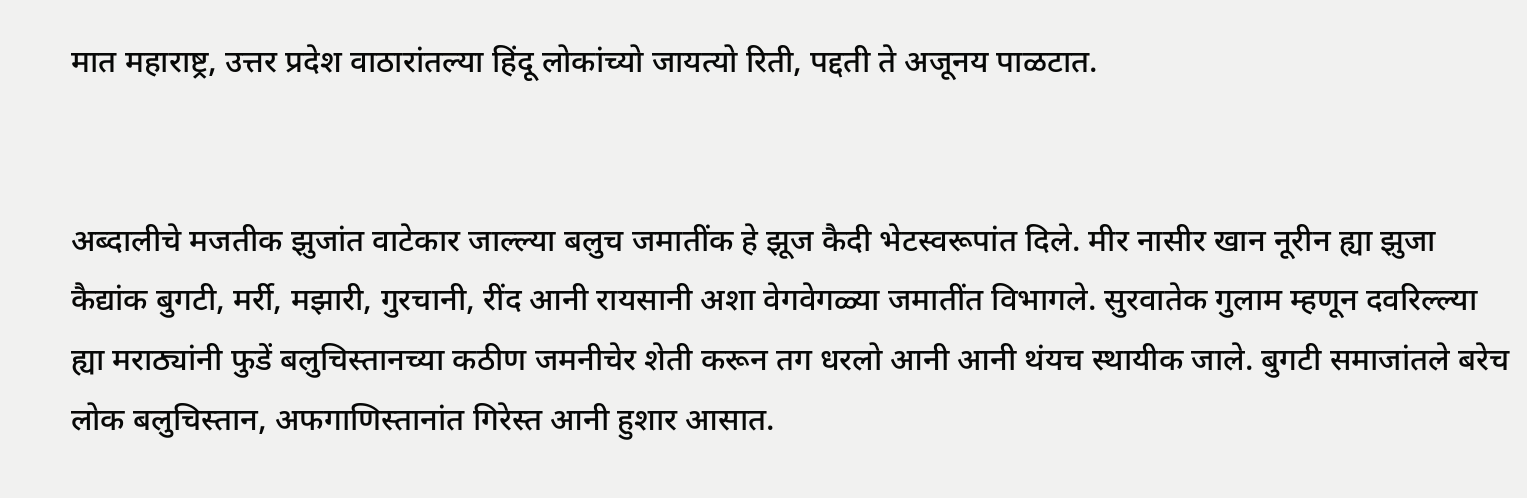मात महाराष्ट्र, उत्तर प्रदेश वाठारांतल्या हिंदू लोकांच्यो जायत्यो रिती, पद्दती ते अजूनय पाळटात.


अब्दालीचे मजतीक झुजांत वाटेकार जाल्ल्या बलुच जमातींक हे झूज कैदी भेटस्वरूपांत दिले. मीर नासीर खान नूरीन ह्या झुजा कैद्यांक बुगटी, मर्री, मझारी, गुरचानी, रींद आनी रायसानी अशा वेगवेगळ्या जमातींत विभागले. सुरवातेक गुलाम म्हणून दवरिल्ल्या ह्या मराठ्यांनी फुडें बलुचिस्तानच्या कठीण जमनीचेर शेती करून तग धरलो आनी आनी थंयच स्थायीक जाले. बुगटी समाजांतले बरेच लोक बलुचिस्तान, अफगाणिस्तानांत गिरेस्त आनी हुशार आसात.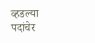व्हडल्या पदांचेर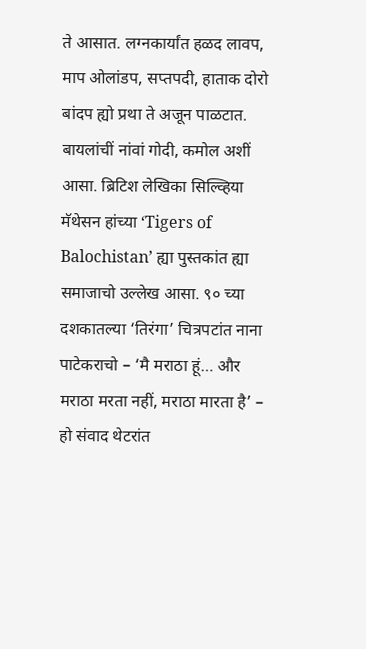ते आसात. लग्नकार्यांत हळद लावप, माप ओलांडप, सप्तपदी, हाताक दोरो बांदप ह्यो प्रथा ते अजून पाळटात. बायलांचीं नांवां गोदी, कमोल अशीं आसा. ब्रिटिश लेखिका सिल्व्हिया मॅथेसन हांच्या ‘Tigers of Balochistan’ ह्या पुस्तकांत ह्या समाजाचो उल्लेख आसा. ९० च्या दशकातल्या ‘तिरंगा’ चित्रपटांत नाना पाटेकराचो – ‘मै मराठा हूं… और मराठा मरता नहीं, मराठा मारता है’ – हो संवाद थेटरांत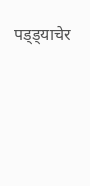पड्ड्याचेर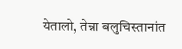येतालो, तेन्ना बलुचिस्तानांत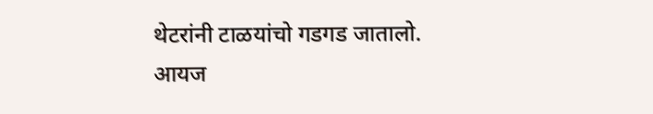थेटरांनी टाळयांचो गडगड जातालो.
आयज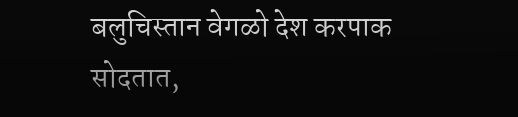बलुचिस्तान वेगळो देश करपाक सोदतात,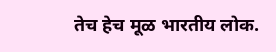तेच हेच मूळ भारतीय लोक.